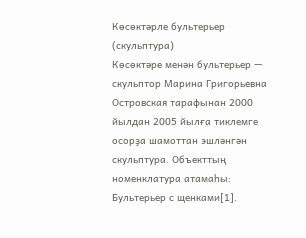Көсөктәрле бультерьер (скульптура)
Көсөктәре менән бультерьер — скульптор Марина Григорьевна Островская тарафынан 2000 йылдан 2005 йылға тиклемге осорҙа шамоттан эшләнгән скульптура. Объекттың номенклатура атамаһы: Бультерьер с щенками[1].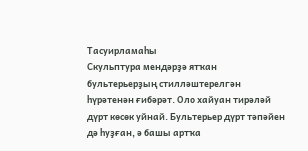Тасуирламаһы
Скульптура мендәрҙә ятҡан бультерьерҙың стилләштерелгән һүрәтенән ғибәрәт. Оло хайуан тирәләй дүрт көсөк уйнай. Бультерьер дүрт тәпәйен дә һуҙған, ә башы артҡа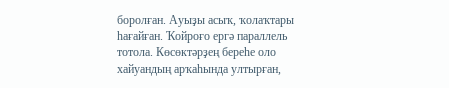боролған. Ауыҙы асыҡ, ҡолаҡтары һағайған. Ҡойроғо ергә параллель тотола. Көсөктәрҙең береһе оло хайуандың арҡаһында ултырған,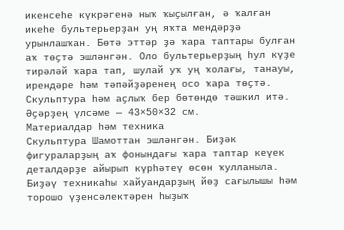икенсеһе күкрәгенә ныҡ ҡыҫылған, ә ҡалған икеһе бультерьерҙан уң яҡта мендәрҙә урынлашҡан. Бөтә эттәр ҙә ҡара таптары булған аҡ төҫтә эшләнгән. Оло бультерьерҙың һул күҙе тирәләй ҡара тап, шулай уҡ уң ҡолағы, танауы, ирендәре һәм тәпәйҙәренең осо ҡара төҫтә. Скульптура һәм аҫлыҡ бер бөтөндө тәшкил итә. Әҫәрҙең үлсәме — 43×50×32 см.
Материалдар һәм техника
Скульптура Шамоттан эшләнгән. Биҙәк фигураларҙың аҡ фонындағы ҡара таптар кеүек деталдәрҙе айырып күрһәтеү өсөн ҡулланыла. Биҙәү техникаһы хайуандарҙың йөҙ сағылышы һәм торошо үҙенсәлектәрен һыҙыҡ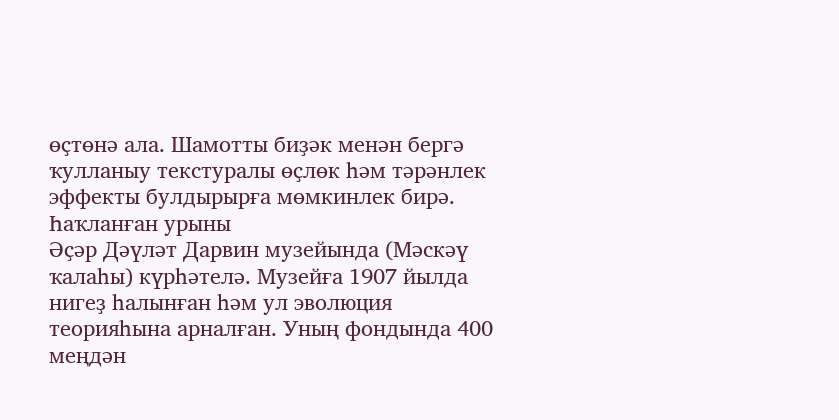өҫтөнә ала. Шамотты биҙәк менән бергә ҡулланыу текстуралы өҫлөк һәм тәрәнлек эффекты булдырырға мөмкинлек бирә.
Һаҡланған урыны
Әҫәр Дәүләт Дарвин музейында (Мәскәү ҡалаһы) күрһәтелә. Музейға 1907 йылда нигеҙ һалынған һәм ул эволюция теорияһына арналған. Уның фондында 400 меңдән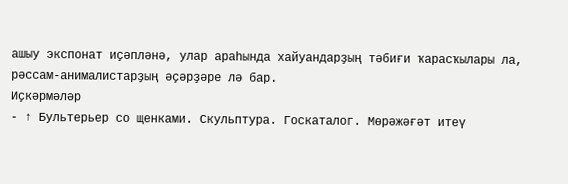ашыу экспонат иҫәпләнә, улар араһында хайуандарҙың тәбиғи ҡарасҡылары ла, рәссам-анималистарҙың әҫәрҙәре лә бар.
Иҫкәрмәләр
- ↑ Бультерьер со щенками. Скульптура. Госкаталог. Мөрәжәғәт итеү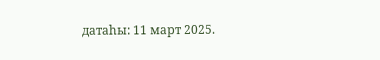датаһы: 11 март 2025.